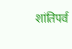शांतिपर्व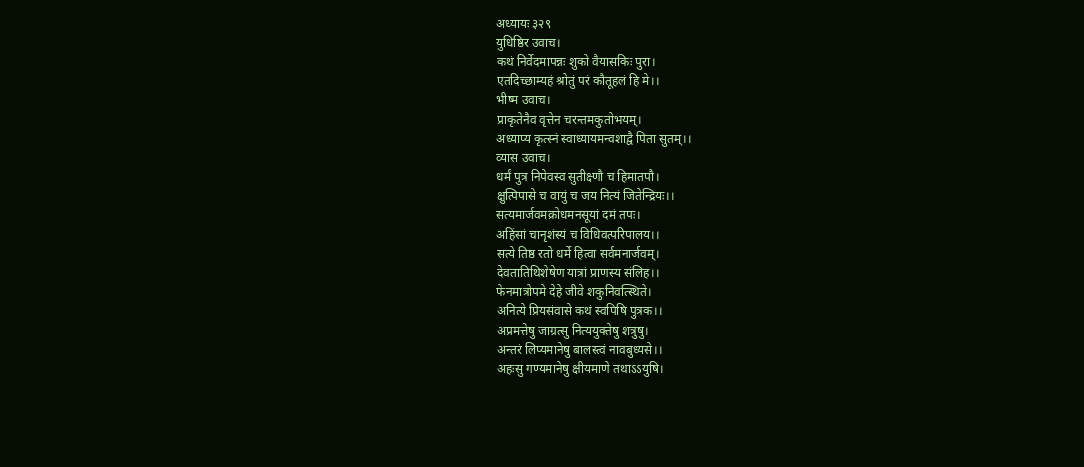अध्यायः ३२९
युधिष्ठिर उवाच।
कथं निर्वेदमापन्नः शुको वैयासकिः पुरा।
एतदिच्छाम्यहं श्रोतुं परं कौतूहलं हि मे।।
भीष्म उवाच।
प्राकृतेनैव वृत्तेन चरन्तमकुतोभयम्।
अध्याप्य कृत्स्नं स्वाध्यायमन्वशाद्वै पिता सुतम्।।
व्यास उवाच।
धर्मं पुत्र निपेवस्व सुतीक्ष्णौ च हिमातपौ।
क्षुत्पिपासे च वायुं च जय नित्यं जितेन्द्रियः।।
सत्यमार्जवमक्रोधमनसूयां दमं तपः।
अहिंसां चानृशंस्यं च विधिवत्परिपालय।।
सत्ये तिष्ठ रतो धर्मे हित्वा सर्वमनार्जवम्।
देवतातिथिशेषेण यात्रां प्राणस्य संलिह।।
फेनमात्रोपमे देहे जीवे शकुनिवत्स्थिते।
अनित्ये प्रियसंवासे कथं स्वपिषि पुत्रक।।
अप्रमत्तेषु जाग्रत्सु नित्ययुक्तेषु शत्रुषु।
अन्तरं लिप्यमानेषु बालस्त्वं नावबुध्यसे।।
अहःसु गण्यमानेषु क्षीयमाणे तथाऽऽयुषि।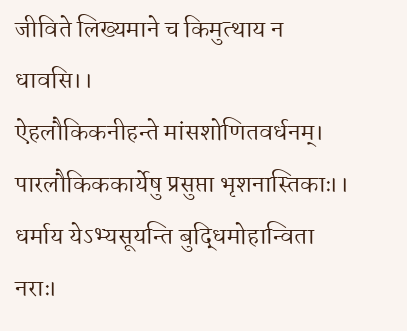जीविते लिख्यमाने च किमुत्थाय न धावसि।।
ऐहलौकिकनीहन्ते मांसशोणितवर्धनम्।
पारलौकिककार्येषु प्रसुप्ता भृशनास्तिकाः।।
धर्माय येऽभ्यसूयन्ति बुद्धिमोहान्विता नराः।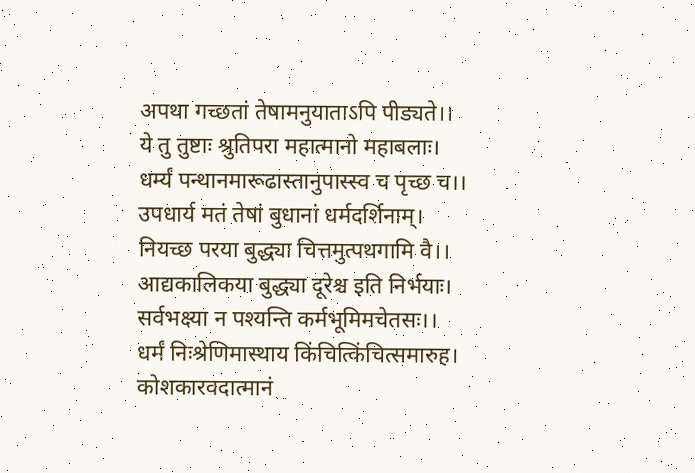अपथा गच्छतां तेषामनुयाताऽपि पीड्यते।।
ये तु तुष्टाः श्रुतिपरा महात्मानो महाबलाः।
धर्म्यं पन्थानमारूढास्तानुपास्स्व च पृच्छ च।।
उपधार्य मतं तेषां बुधानां धर्मदर्शिनाम्।
नियच्छ परया बुद्ध्या चित्तमुत्पथगामि वै।।
आद्यकालिकया बुद्ध्या दूरेश्च इति निर्भयाः।
सर्वभक्ष्या न पश्यन्ति कर्मभूमिमचेतसः।।
धर्मं निःश्रेणिमास्थाय किंचित्किंचित्समारुह।
कोशकारवदात्मानं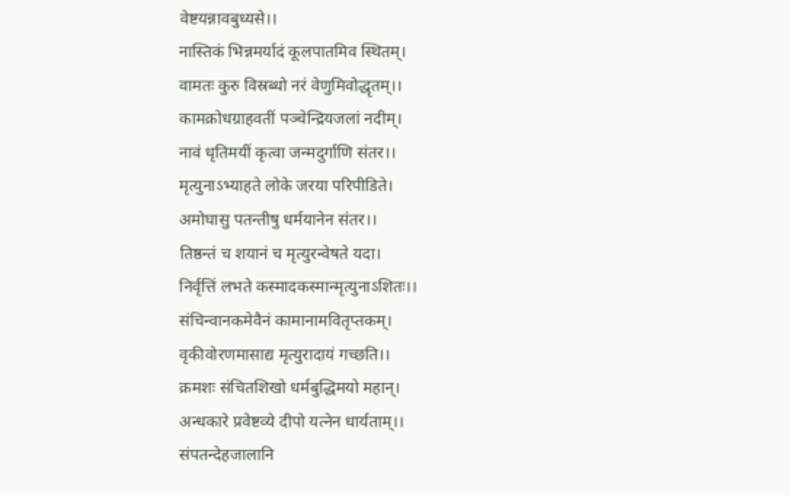वेष्टयन्नावबुध्यसे।।
नास्तिकं भिन्नमर्यादं कूलपातमिव स्थितम्।
वामतः कुरु विस्रब्धो नरं वेणुमिवोद्धृतम्।।
कामक्रोधग्राहवतीं पञ्चेन्द्रियजलां नदीम्।
नावं धृतिमयीं कृत्वा जन्मदुर्गाणि संतर।।
मृत्युनाऽभ्याहते लोके जरया परिपीडिते।
अमोघासु पतन्तीषु धर्मयानेन संतर।।
तिष्ठन्तं च शयानं च मृत्युरन्वेषते यदा।
निर्वृत्तिं लभते कस्मादकस्मान्मृत्युनाऽशितः।।
संचिन्वानकमेवैनं कामानामवितृप्तकम्।
वृकीवोरणमासाद्य मृत्युरादायं गच्छति।।
क्रमशः संचितशिखो धर्मबुद्धिमयो महान्।
अन्धकारे प्रवेष्टव्ये दीपो यत्नेन धार्यताम्।।
संपतन्देहजालानि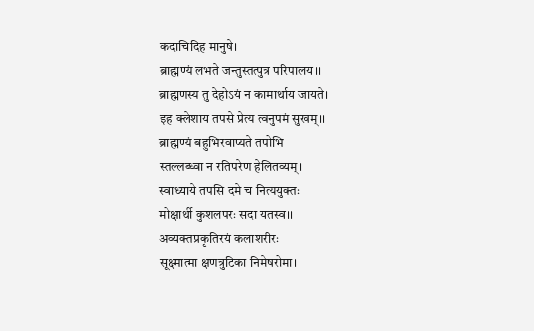कदाचिदिह मानुषे।
ब्राह्मण्यं लभते जन्तुस्तत्पुत्र परिपालय।।
ब्राह्मणस्य तु देहोऽयं न कामार्थाय जायते।
इह क्लेशाय तपसे प्रेत्य त्वनुपमं सुखम्।।
ब्राह्मण्यं बहुभिरवाप्यते तपोभि
स्तल्लब्ध्वा न रतिपरेण हेलितव्यम्।
स्वाध्याये तपसि दमे च नित्ययुक्तः
मोक्षार्थी कुशलपरः सदा यतस्व।।
अव्यक्तप्रकृतिरयं कलाशरीरः
सूक्ष्मात्मा क्षणत्रुटिका निमेषरोमा।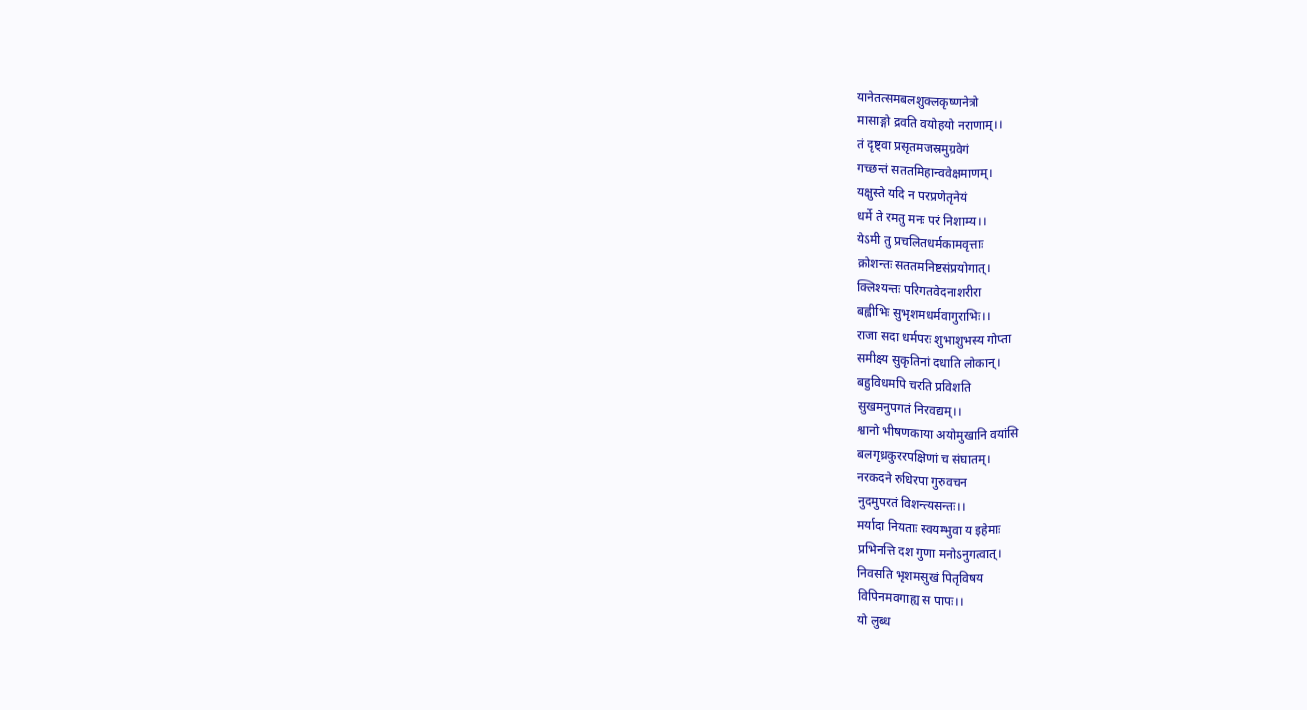यानेतत्समबलशुक्लकृष्णनेत्रो
मासाङ्गो द्रवति वयोहयो नराणाम्।।
तं दृष्ट्वा प्रसृतमजस्रमुग्रवेगं
गच्छन्तं सततमिहान्ववेक्षमाणम्।
यक्षुस्ते यदि न परप्रणेतृनेयं
धर्मे ते रमतु मनः परं निशाम्य।।
येऽमी तु प्रचलितधर्मकामवृत्ताः
क्रोशन्तः सततमनिष्टसंप्रयोगात्।
क्लिश्यन्तः परिगतवेदनाशरीरा
बह्वीभिः सुभृशमधर्मवागुराभिः।।
राजा सदा धर्मपरः शुभाशुभस्य गोप्ता
समीक्ष्य सुकृतिनां दधाति लोकान्।
बहुविधमपि चरति प्रविशति
सुखमनुपगतं निरवद्यम्।।
श्वानो भीषणकाया अयोमुखानि वयांसि
बलगृध्रकुररपक्षिणां च संघातम्।
नरकदने रुधिरपा गुरुवचन
नुदमुपरतं विशन्त्यसन्तः।।
मर्यादा नियताः स्वयम्भुवा य इहेमाः
प्रभिनत्ति दश गुणा मनोऽनुगत्वात्।
निवसति भृशमसुखं पितृविषय
विपिनमवगाह्य स पापः।।
यो लुब्ध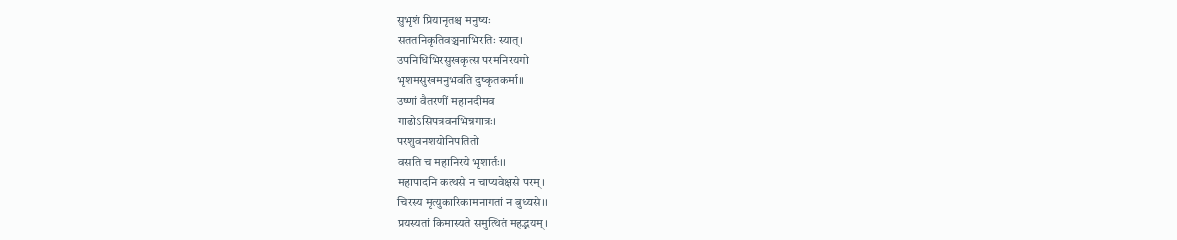सुभृशं प्रियानृतश्च मनुष्यः
सततनिकृतिवञ्चनाभिरतिः स्यात्।
उपनिधिभिरसुखकृत्स परमनिरयगो
भृशमसुखमनुभवति दुष्कृतकर्मा।।
उष्णां वैतरणीं महानदीमव
गाढोऽसिपत्रवनभिन्नगात्रः।
परशुवनशयोनिपतितो
वसति च महानिरये भृशार्तः।।
महापादनि कत्थसे न चाप्यवेक्षसे परम्।
चिरस्य मृत्युकारिकामनागतां न बुध्यसे।।
प्रयस्यतां किमास्यते समुत्थितं महद्भयम्।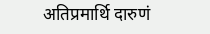अतिप्रमार्थि दारुणं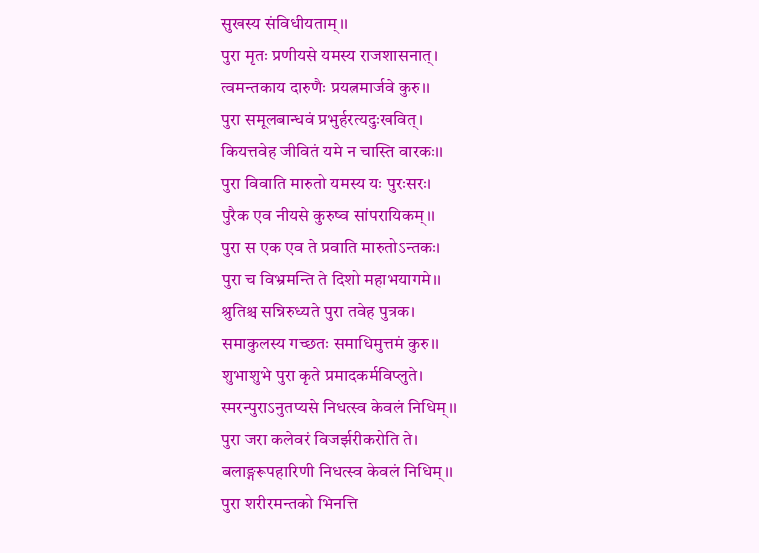सुखस्य संविधीयताम्।।
पुरा मृतः प्रणीयसे यमस्य राजशासनात्।
त्वमन्तकाय दारुणैः प्रयत्नमार्जवे कुरु।।
पुरा समूलबान्धवं प्रभुर्हरत्यदुःखवित्।
कियत्तवेह जीवितं यमे न चास्ति वारकः।।
पुरा विवाति मारुतो यमस्य यः पुरःसरः।
पुरैक एव नीयसे कुरुष्व सांपरायिकम्।।
पुरा स एक एव ते प्रवाति मारुतोऽन्तकः।
पुरा च विभ्रमन्ति ते दिशो महाभयागमे।।
श्रुतिश्च सन्निरुध्यते पुरा तवेह पुत्रक।
समाकुलस्य गच्छतः समाधिमुत्तमं कुरु।।
शुभाशुभे पुरा कृते प्रमादकर्मविप्लुते।
स्मरन्पुराऽनुतप्यसे निधत्स्व केवलं निधिम्।।
पुरा जरा कलेवरं विजर्झरीकरोति ते।
बलाङ्गरूपहारिणी निधत्स्व केवलं निधिम्।।
पुरा शरीरमन्तको भिनत्ति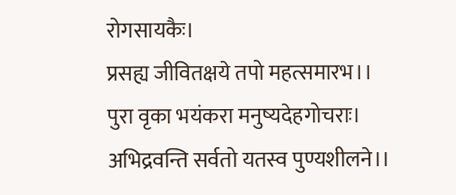रोगसायकैः।
प्रसह्य जीवितक्षये तपो महत्समारभ।।
पुरा वृका भयंकरा मनुष्यदेहगोचराः।
अभिद्रवन्ति सर्वतो यतस्व पुण्यशीलने।।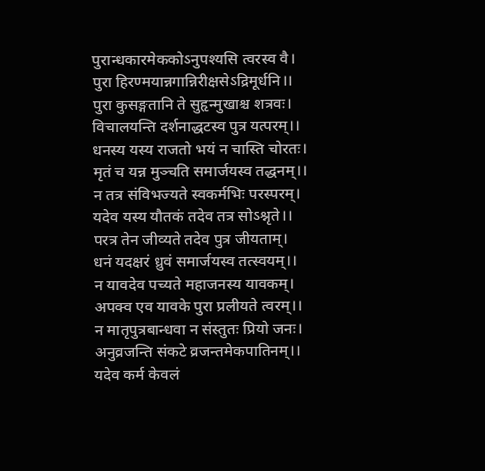पुरान्धकारमेककोऽनुपश्यसि त्वरस्व वै।
पुरा हिरण्मयान्नगान्निरीक्षसेऽद्रिमूर्धनि।।
पुरा कुसङ्गतानि ते सुहृन्मुखाश्च शत्रवः।
विचालयन्ति दर्शनाद्धटस्व पुत्र यत्परम्।।
धनस्य यस्य राजतो भयं न चास्ति चोरतः।
मृतं च यन्न मुञ्चति समार्जयस्व तद्धनम्।।
न तत्र संविभज्यते स्वकर्मभिः परस्परम्।
यदेव यस्य यौतकं तदेव तत्र सोऽश्नृते।।
परत्र तेन जीव्यते तदेव पुत्र जीयताम्।
धनं यदक्षरं ध्रुवं समार्जयस्व तत्स्वयम्।।
न यावदेव पच्यते महाजनस्य यावकम्।
अपक्व एव यावके पुरा प्रलीयते त्वरम्।।
न मातृपुत्रबान्धवा न संस्तुतः प्रियो जनः।
अनुव्रजन्ति संकटे व्रजन्तमेकपातिनम्।।
यदेव कर्म केवलं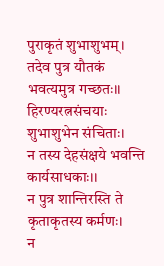पुराकृतं शुभाशुभम्।
तदेव पुत्र यौतकं भवत्यमुत्र गच्छतः।।
हिरण्यरत्नसंचयाः शुभाशुभेन संचिताः।
न तस्य देहसंक्षये भवन्ति कार्यसाधकाः।।
न पुत्र शान्तिरस्ति ते कृताकृतस्य कर्मणः।
न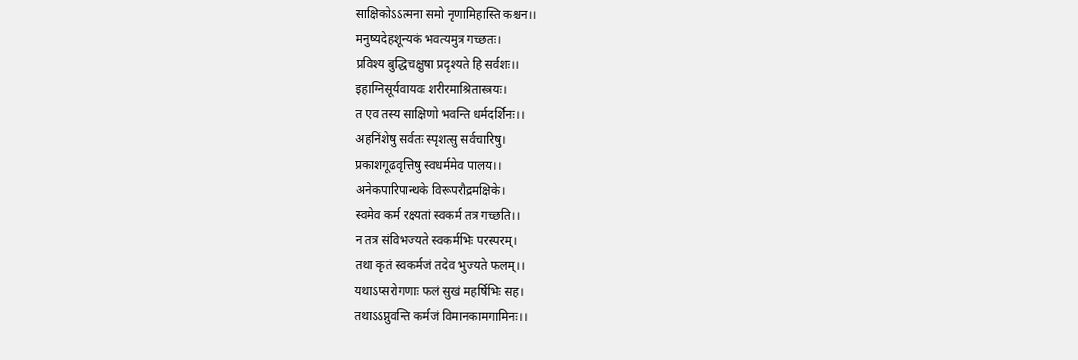साक्षिकोऽऽत्मना समो नृणामिहास्ति कश्चन।।
मनुष्यदेहशून्यकं भवत्यमुत्र गच्छतः।
प्रविश्य बुद्धिचक्षुषा प्रदृश्यते हि सर्वशः।।
इहाग्निसूर्यवायवः शरीरमाश्रितास्त्रयः।
त एव तस्य साक्षिणो भवन्ति धर्मदर्शिनः।।
अहनिंशेषु सर्वतः स्पृशत्सु सर्वचारिषु।
प्रकाशगूढवृत्तिषु स्वधर्ममेव पालय।।
अनेकपारिपान्थके विरूपरौद्रमक्षिके।
स्वमेव कर्म रक्ष्यतां स्वकर्म तत्र गच्छति।।
न तत्र संविभज्यते स्वकर्मभिः परस्परम्।
तथा कृतं स्वकर्मजं तदेव भुज्यते फलम्।।
यथाऽप्सरोगणाः फलं सुखं महर्षिभिः सह।
तथाऽऽप्नुवन्ति कर्मजं विमानकामगामिनः।।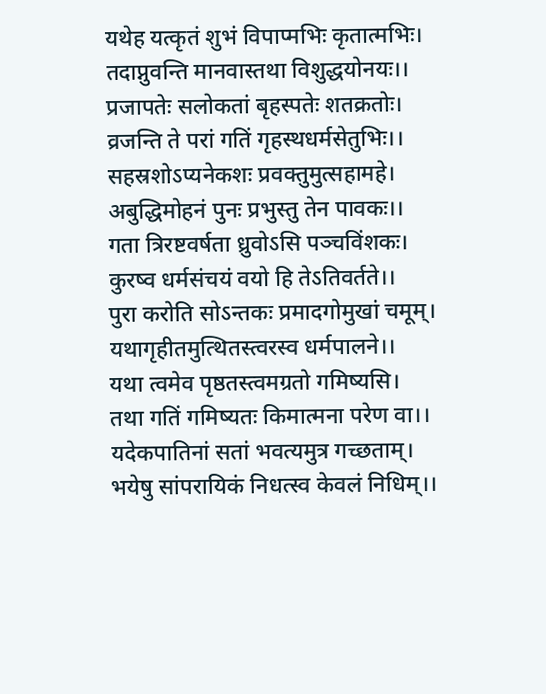यथेह यत्कृतं शुभं विपाप्मभिः कृतात्मभिः।
तदाप्नुवन्ति मानवास्तथा विशुद्धयोनयः।।
प्रजापतेः सलोकतां बृहस्पतेः शतक्रतोः।
व्रजन्ति ते परां गतिं गृहस्थधर्मसेतुभिः।।
सहस्रशोऽप्यनेकशः प्रवक्तुमुत्सहामहे।
अबुद्धिमोहनं पुनः प्रभुस्तु तेन पावकः।।
गता त्रिरष्टवर्षता ध्रुवोऽसि पञ्चविंशकः।
कुरष्व धर्मसंचयं वयो हि तेऽतिवर्तते।।
पुरा करोति सोऽन्तकः प्रमादगोमुखां चमूम्।
यथागृहीतमुत्थितस्त्वरस्व धर्मपालने।।
यथा त्वमेव पृष्ठतस्त्वमग्रतो गमिष्यसि।
तथा गतिं गमिष्यतः किमात्मना परेण वा।।
यदेकपातिनां सतां भवत्यमुत्र गच्छताम्।
भयेषु सांपरायिकं निधत्स्व केवलं निधिम्।।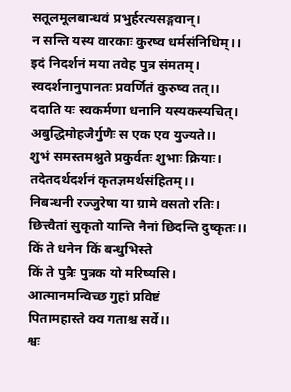सतूलमूलबान्धवं प्रभुर्हरत्यसङ्गवान्।
न सन्ति यस्य वारकाः कुरष्व धर्मसंनिधिम्।।
इदं निदर्शनं मया तवेह पुत्र संमतम्।
स्वदर्शनानुपानतः प्रवर्णितं कुरुष्व तत्।।
ददाति यः स्वकर्मणा धनानि यस्यकस्यचित्।
अबुद्धिमोहजैर्गुणैः स एक एव युज्यते।।
शुभं समस्तमश्नुते प्रकुर्वतः शुभाः क्रियाः।
तदेतदर्थदर्शनं कृतज्ञमर्थसंहितम्।।
निबन्धनी रज्जुरेषा या ग्रामे वसतो रतिः।
छित्त्वैतां सुकृतो यान्ति नैनां छिदन्ति दुष्कृतः।।
किं ते धनेन किं बन्धुभिस्ते
किं ते पुत्रैः पुत्रक यो मरिष्यसि।
आत्मानमन्विच्छ गुहां प्रविष्टं
पितामहास्ते क्व गताश्च सर्वे।।
श्वः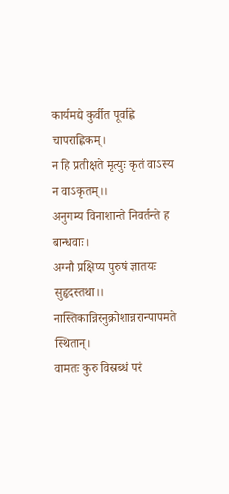कार्यमद्ये कुर्वीत पूर्वाह्णे चापराह्णिकम्।
न हि प्रतीक्षते मृत्युः कृतं वाऽस्य न वाऽकृतम्।।
अनुगम्य विनाशान्ते निवर्तन्ते ह बान्धवाः।
अग्नौ प्रक्षिप्य पुरुषं ज्ञातयः सुहृदस्तथा।।
नास्तिकान्निरनुक्रोशान्नरान्पापमते स्थितान्।
वामतः कुरु विस्रब्धं परं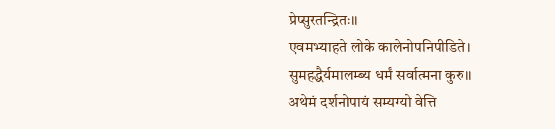प्रेप्सुरतन्द्रितः।।
एवमभ्याहते लोके कालेनोपनिपीडिते।
सुमहद्धैर्यमालम्ब्य धर्मं सर्वात्मना कुरु।।
अथेमं दर्शनोपायं सम्यग्यो वेत्ति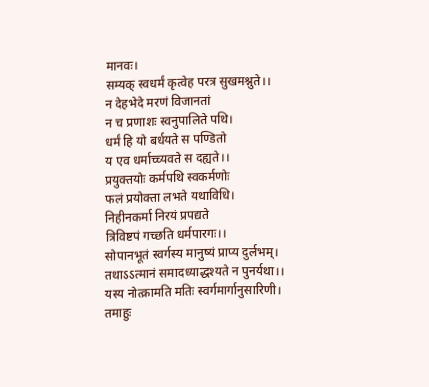मानवः।
सम्यक् स्वधर्मं कृत्वेह परत्र सुखमश्नुते।।
न देहभेदे मरणं विजानतां
न च प्रणाशः स्वनुपालिते पथि।
धर्मं हि यो बर्धयते स पण्डितो
य एव धर्माच्च्यवते स दह्यते।।
प्रयुक्तयोः कर्मपथि स्वकर्मणोः
फलं प्रयोक्ता लभते यथाविधि।
निहीनकर्मा निरयं प्रपद्यते
त्रिविष्टपं गच्छति धर्मपारगः।।
सोपानभूतं स्वर्गस्य मानुष्यं प्राप्य दुर्लभम्।
तथाऽऽत्मानं समादध्याद्धश्यते न पुनर्यथा।।
यस्य नोत्क्रामति मतिः स्वर्गमार्गानुसारिणी।
तमाहुः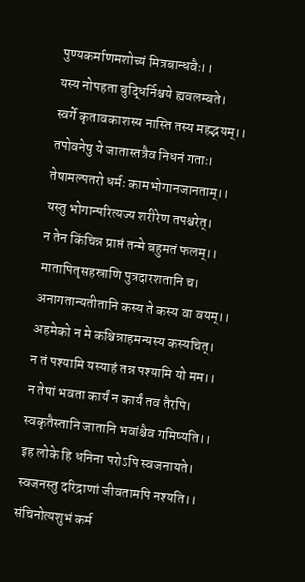पुण्यकर्माणमशोच्यं मित्रबान्धवैः।।
यस्य नोपहता बुद्धिर्निश्चये ह्यवलम्बते।
स्वर्गे कृतावकाशस्य नास्ति तस्य महद्भयम्।।
तपोवनेषु ये जातास्तत्रैव निधनं गताः।
तेषामल्पतरो धर्मः कामभोगानजानताम्।।
यस्तु भोगान्परित्यज्य शरीरेण तपश्चरेत्।
न तेन किंचिन्न प्राप्तं तन्मे बहुमतं फलम्।।
मातापितृसहस्राणि पुत्रदारशतानि च।
अनागतान्यतीतानि कस्य ते कस्य वा वयम्।।
अहमेको न मे कश्चिन्नाहमन्यस्य कस्यचित्।
न तं पश्यामि यस्याहं तन्न पश्यामि यो मम।।
न तेषां भवता कार्यं न कार्यं तव तैरपि।
स्वकृतैस्तानि जातानि भवांश्चैव गमिष्यति।।
इह लोके हि धनिना परोऽपि स्वजनायते।
स्वजनस्तु दरिद्राणां जीवतामपि नश्यति।।
संचिनोत्यशुभं कर्म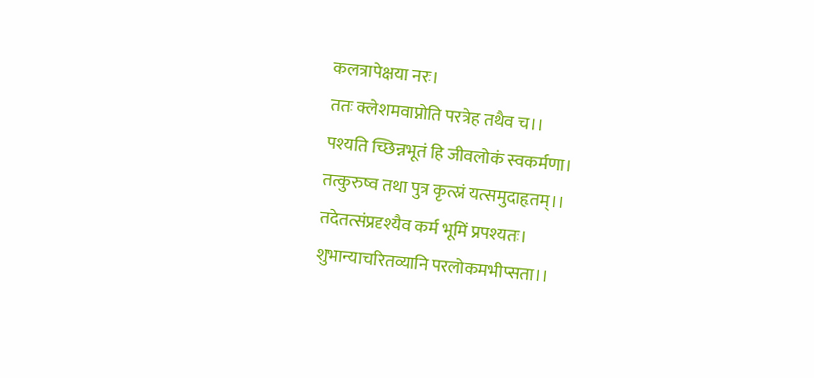कलत्रापेक्षया नरः।
ततः क्लेशमवाप्नोति परत्रेह तथैव च।।
पश्यति च्छिन्नभूतं हि जीवलोकं स्वकर्मणा।
तत्कुरुष्व तथा पुत्र कृत्स्नं यत्समुदाहृतम्।।
तदेतत्संप्रदृश्यैव कर्म भूमिं प्रपश्यतः।
शुभान्याचरितव्यानि परलोकमभीप्सता।।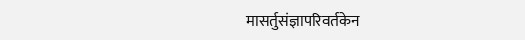मासर्तुसंज्ञापरिवर्तकेन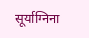सूर्याग्निना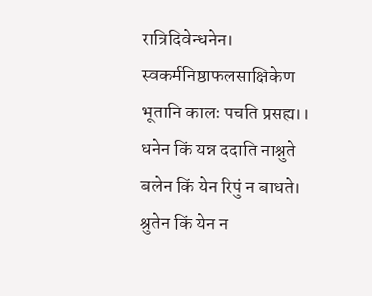रात्रिदिवेन्धनेन।
स्वकर्मनिष्ठाफलसाक्षिकेण
भूतानि कालः पचति प्रसह्य।।
धनेन किं यन्न ददाति नाश्नुते
बलेन किं येन रिपुं न बाधते।
श्रुतेन किं येन न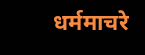धर्ममाचरे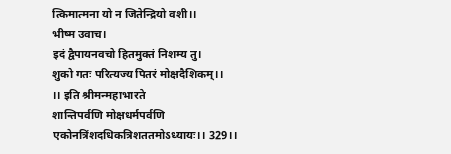त्किमात्मना यो न जितेन्द्रियो वशी।।
भीष्म उवाच।
इदं द्वैपायनवचो हितमुक्तं निशम्य तु।
शुको गतः परित्यज्य पितरं मोक्षदैशिकम्।।
।। इति श्रीमन्महाभारते
शान्तिपर्वणि मोक्षधर्मपर्वणि
एकोनत्रिंशदधिकत्रिशततमोऽध्यायः।। 329।।